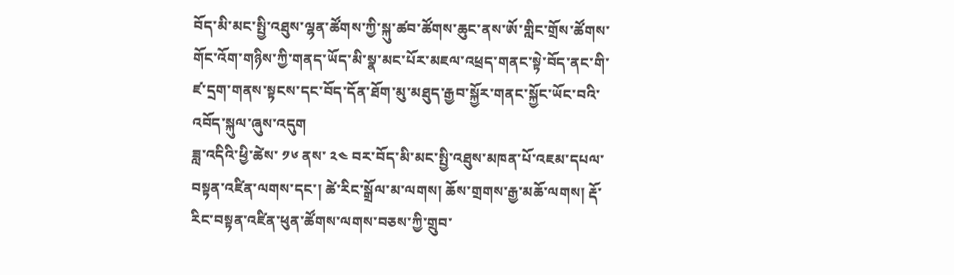བོད་མི་མང་སྤྱི་འཐུས་ལྷན་ཚོགས་ཀྱི་སྐུ་ཚབ་ཚོགས་ཆུང་ནས་ཨོ་གླིང་གྲོས་ཚོགས་གོང་འོག་གཉིས་ཀྱི་གནད་ཡོད་མི་སྣ་མང་པོར་མཇལ་འཕྲད་གནང་སྟེ་བོད་ནང་གི་ཛ་དྲག་གནས་སྟངས་དང་བོད་དོན་ཐོག་མུ་མཐུད་རྒྱབ་སྐྱོར་གནང་སྐྱོང་ཡོང་བའི་འབོད་སྐུལ་ཞུས་འདུག
ཟླ་འདིའི་ཕྱི་ཚེས་ ༡༦ ནས་ ༢༤ བར་བོད་མི་མང་སྤྱི་འཐུས་མཁན་པོ་འཇམ་དཔལ་བསྟན་འཛིན་ལགས་དང་། ཚེ་རིང་སྒྲོལ་མ་ལགས། ཆོས་གྲགས་རྒྱ་མཆོ་ལགས། རྡོ་རིང་བསྟན་འཛིན་ཕུན་ཚོགས་ལགས་བཅས་ཀྱི་གྲུབ་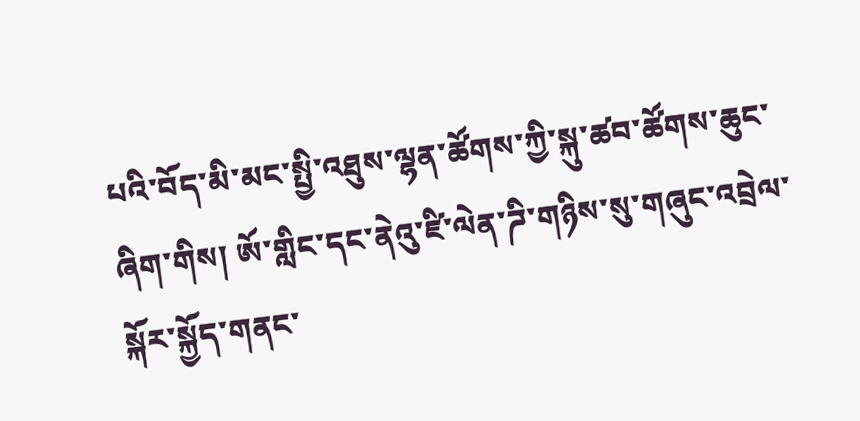པའི་བོད་མི་མང་སྤྱི་འཐུས་ལྷན་ཚོགས་ཀྱི་སྐུ་ཚབ་ཚོགས་ཆུང་ཞིག་གིས། ཨོ་གླིང་དང་ནེའུ་ཛི་ལེན་ཌི་གཉིས་སུ་གཞུང་འབྲེལ་སྐོར་སྐྱོད་གནང་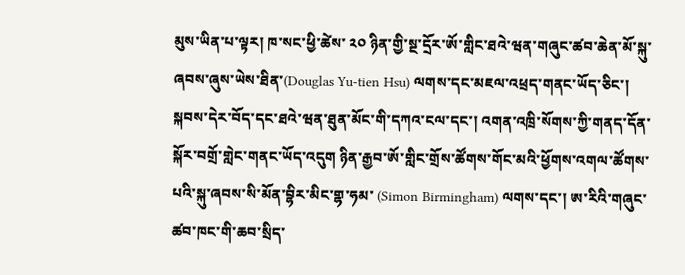མུས་ཡིན་པ་ལྟར། ཁ་སང་ཕྱི་ཚེས་ ༢༠ ཉིན་གྱི་སྔ་དྲོར་ཨོ་གླིང་ཐའེ་ཝན་གཞུང་ཚབ་ཆེན་མོ་སྐུ་ཞབས་ཞུས་ཡེས་ཐིན་(Douglas Yu-tien Hsu) ལགས་དང་མཇལ་འཕྲད་གནང་ཡོད་ཅིང་། སྐབས་དེར་བོད་དང་ཐའེ་ཝན་ཐུན་མོང་གི་དཀའ་ངལ་དང་། འགན་འཁྲི་སོགས་ཀྱི་གནད་དོན་སྐོར་བགྲོ་གླེང་གནང་ཡོད་འདུག ཉིན་རྒྱབ་ཨོ་གླིང་གྲོས་ཚོགས་གོང་མའི་ཕྱོགས་འགལ་ཚོགས་པའི་སྐུ་ཞབས་སི་མོན་བྷིར་མིང་གྷ་ཧམ་ (Simon Birmingham) ལགས་དང་། ཨ་རིའི་གཞུང་ཚབ་ཁང་གི་ཆབ་སྲིད་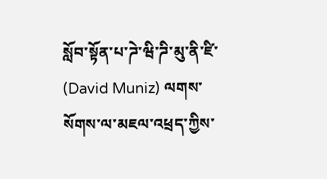སློབ་སྟོན་པ་ཌེ་ཝི་ཌི་མུ་ནི་ཛི་ (David Muniz) ལགས་སོགས་ལ་མཇལ་འཕྲད་ཀྱིས་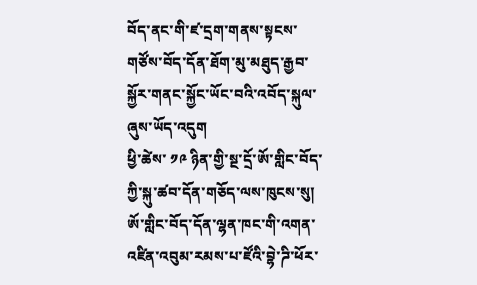བོད་ནང་གི་ཛ་དྲག་གནས་སྟངས་གཙོས་བོད་དོན་ཐོག་མུ་མཐུད་རྒྱབ་སྐྱོར་གནང་སྐྱོང་ཡོང་བའི་འབོད་སྐུལ་ཞུས་ཡོད་འདུག
ཕྱི་ཚེས་ ༡༩ ཉིན་གྱི་སྔ་དྲོ་ཨོ་གླིང་བོད་ཀྱི་སྐུ་ཚབ་དོན་གཅོད་ལས་ཁུངས་སུ། ཨོ་གླིང་བོད་དོན་ལྷན་ཁང་གི་འགན་འཛིན་འབུམ་རམས་པ་ཛོའི་བྷེ་ཌི་ཕོར་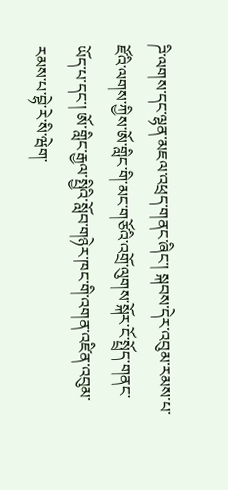ཌི་ལགས་དང་ལྷན་མཇལ་འཕྲད་གནང་ཞིང་། སྐབས་དེར་འབུམ་རམས་པ་ཛོའི་ལགས་ཀྱིས་ཨོ་གླིང་གི་མང་གཙོའི་འགྲོ་ལུགས་སྐོར་ངོ་སྤྲོད་གནང་ཡོད་པ་དང་། ཨོ་གླིང་རྒྱལ་སྤྱིའི་སློབ་གཉེར་ཁང་གི་འགན་འཛིན་འབུམ་རམས་པ་བྷེ་རེ་སི་ཝེག་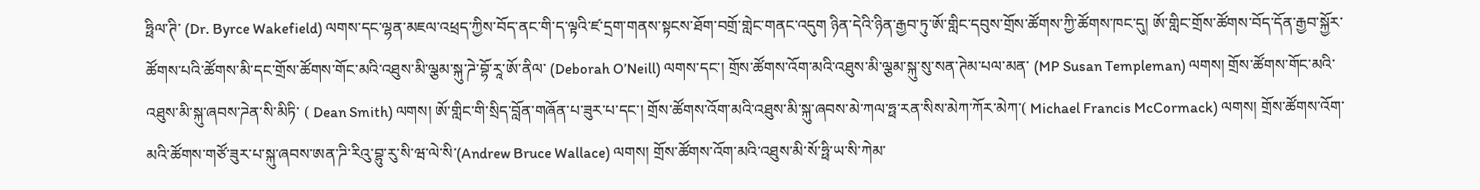ཧྥིལ་ཊི་ (Dr. Byrce Wakefield) ལགས་དང་ལྷན་མཇལ་འཕྲད་ཀྱིས་བོད་ནང་གི་ད་ལྟའི་ཛ་དྲག་གནས་སྟངས་ཐོག་བགྲོ་གླེང་གནང་འདུག ཉིན་དེའི་ཉིན་རྒྱབ་ཏུ་ཨོ་གླིང་དབུས་གྲོས་ཚོགས་ཀྱི་ཚོགས་ཁང་དུ། ཨོ་གླིང་གྲོས་ཚོགས་བོད་དོན་རྒྱབ་སྐྱོར་ཚོགས་པའི་ཚོགས་མི་དང་གྲོས་ཚོགས་གོང་མའི་འཐུས་མི་ལྕམ་སྐུ་ཌེ་བྷོ་རཱ་ཨོ་ནིལ་ (Deborah O’Neill) ལགས་དང་། གྲོས་ཚོགས་འོག་མའི་འཐུས་མི་ལྕམ་སྐུ་སུ་སན་ཊེམ་པལ་མན་ (MP Susan Templeman) ལགས། གྲོས་ཚོགས་གོང་མའི་འཐུས་མི་སྐུ་ཞབས་ཌེན་སི་མིཏི་ ( Dean Smith) ལགས། ཨོ་གླིང་གི་སྲིད་བློན་གཞོན་པ་ཟུར་པ་དང་། གྲོས་ཚོགས་འོག་མའི་འཐུས་མི་སྐུ་ཞབས་མེ་ཀལ་ཧྥ་རན་སིས་མེཀ་ཀོར་མེཀ་( Michael Francis McCormack) ལགས། གྲོས་ཚོགས་འོག་མའི་ཚོགས་གཙོ་ཟུར་པ་སྐུ་ཞབས་ཨན་ཌི་རིའུ་བྷུ་རུ་སི་ཝ་ལེ་སི་(Andrew Bruce Wallace) ལགས། གྲོས་ཚོགས་འོག་མའི་འཐུས་མི་སོ་ཧྥི་ཡ་སི་ཀེམ་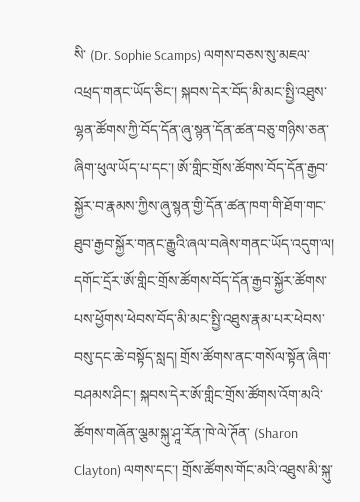སི་ (Dr. Sophie Scamps) ལགས་བཅས་སུ་མཇལ་འཕྲད་གནང་ཡོད་ཅིང་། སྐབས་དེར་བོད་མི་མང་སྤྱི་འཐུས་ལྷན་ཚོགས་ཀྱི་བོད་དོན་ཞུ་སྙན་དོན་ཚན་བཅུ་གཉིས་ཅན་ཞིག་ཕུལ་ཡོད་པ་དང་། ཨོ་གླིང་གྲོས་ཚོགས་བོད་དོན་རྒྱབ་སྐྱོར་བ་རྣམས་ཀྱིས་ཞུ་སྙན་གྱི་དོན་ཚན་ཁག་གི་ཐོག་གང་ཐུབ་རྒྱབ་སྐྱོར་གནང་རྒྱུའི་ཞལ་བཞེས་གནང་ཡོད་འདུག་ལ། དགོང་དྲོར་ཨོ་གླིང་གྲོས་ཚོགས་བོད་དོན་རྒྱབ་སྐྱོར་ཚོགས་པས་ཕྱོགས་ཕེབས་བོད་མི་མང་སྤྱི་འཐུས་རྣམ་པར་ཕེབས་བསུ་དང་ཆེ་བསྟོད་སླད། གྲོས་ཚོགས་ནང་གསོལ་སྟོན་ཞིག་བཤམས་ཤིང་། སྐབས་དེར་ཨོ་གླིང་གྲོས་ཚོགས་འོག་མའི་ཚོགས་གཞོན་ལྕམ་སྐུ་ཤཱ་རོན་ཁེ་ལེ་ཊོན་ (Sharon Clayton) ལགས་དང་། གྲོས་ཚོགས་གོང་མའི་འཐུས་མི་སྐུ་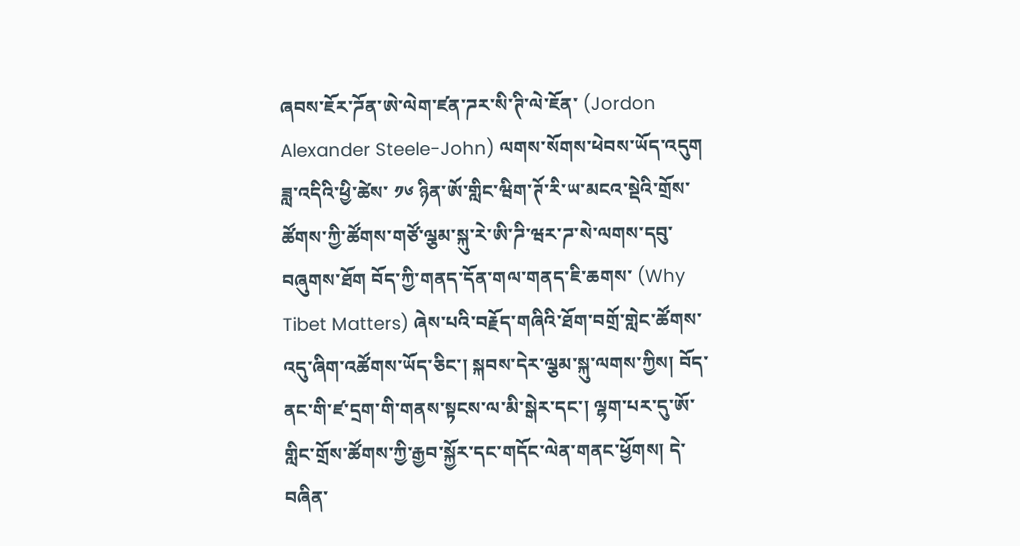ཞབས་ཇོར་ཌོན་ཨེ་ལེག་ཛན་ཌར་སི་ཊི་ལེ་ཇོན་ (Jordon Alexander Steele-John) ལགས་སོགས་ཕེབས་ཡོད་འདུག
ཟླ་འདིའི་ཕྱི་ཚེས་ ༡༦ ཉིན་ཨོ་གླིང་ཝིག་ཊོ་རི་ཡ་མངའ་སྡེའི་གྲོས་ཚོགས་ཀྱི་ཚོགས་གཙོ་ལྕམ་སྐུ་རེ་ཨི་ཌི་ཝར་ཌ་སེ་ལགས་དབུ་བཞུགས་ཐོག བོད་ཀྱི་གནད་དོན་གལ་གནད་ཇི་ཆགས་ (Why Tibet Matters) ཞེས་པའི་བརྗོད་གཞིའི་ཐོག་བགྲོ་གླེང་ཚོགས་འདུ་ཞིག་འཚོགས་ཡོད་ཅིང་། སྐབས་དེར་ལྕམ་སྐུ་ལགས་ཀྱིས། བོད་ནང་གི་ཛ་དྲག་གི་གནས་སྟངས་ལ་མི་སྒེར་དང་། ལྷག་པར་དུ་ཨོ་གླིང་གྲོས་ཚོགས་ཀྱི་རྒྱབ་སྐྱོར་དང་གདོང་ལེན་གནང་ཕྱོགས། དེ་བཞིན་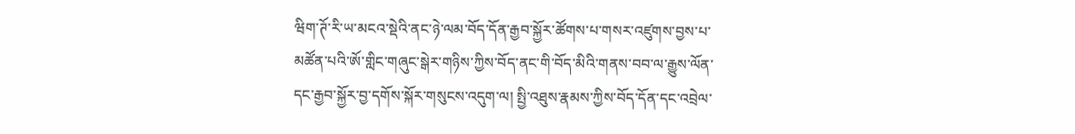ཝིག་ཊོ་རི་ཡ་མངའ་སྡེའི་ནང་ཉེ་ལམ་བོད་དོན་རྒྱབ་སྐྱོར་ཚོགས་པ་གསར་འཛུགས་བྱས་པ་མཚོན་པའི་ཨོ་གླིང་གཞུང་སྒེར་གཉིས་ཀྱིས་བོད་ནང་གི་བོད་མིའི་གནས་བབ་ལ་རྒྱུས་ལོན་དང་རྒྱབ་སྐྱོར་བྱ་དགོས་སྐོར་གསུངས་འདུག་ལ། སྤྱི་འཐུས་རྣམས་ཀྱིས་བོད་དོན་དང་འབྲེལ་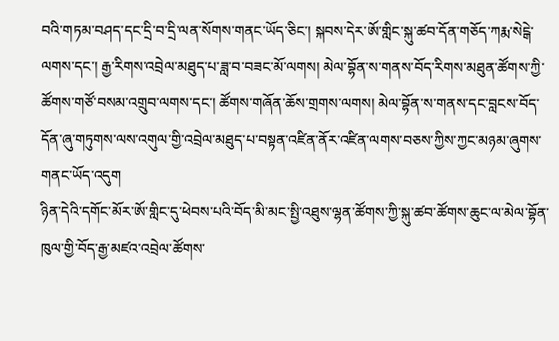བའི་གཏམ་བཤད་དང་དྲི་བ་དྲི་ལན་སོགས་གནང་ཡོད་ཅིང་། སྐབས་དེར་ཨོ་གླིང་སྐུ་ཚབ་དོན་གཅོད་ཀརྨ་སེངྒེ་ལགས་དང་། རྒྱ་རིགས་འབྲེལ་མཐུད་པ་ཟླ་བ་བཟང་མོ་ལགས། མེལ་བྷོན་ས་གནས་བོད་རིགས་མཐུན་ཚོགས་ཀྱི་ཚོགས་གཙོ་བསམ་འགྲུབ་ལགས་དང་། ཚོགས་གཞོན་ཆོས་གྲགས་ལགས། མེལ་བྷོན་ས་གནས་དང་བླངས་བོད་དོན་ཞུ་གཏུགས་ལས་འགུལ་གྱི་འབྲེལ་མཐུད་པ་བསྟན་འཛིན་ནོར་འཛིན་ལགས་བཅས་ཀྱིས་ཀྱང་མཉམ་ཞུགས་གནང་ཡོད་འདུག
ཉིན་དེའི་དགོང་མོར་ཨོ་གླིང་དུ་ཕེབས་པའི་བོད་མི་མང་སྤྱི་འཐུས་ལྷན་ཚོགས་ཀྱི་སྐུ་ཚབ་ཚོགས་ཆུང་ལ་མེལ་བྷོན་ཁུལ་གྱི་བོད་རྒྱ་མཛའ་འབྲེལ་ཚོགས་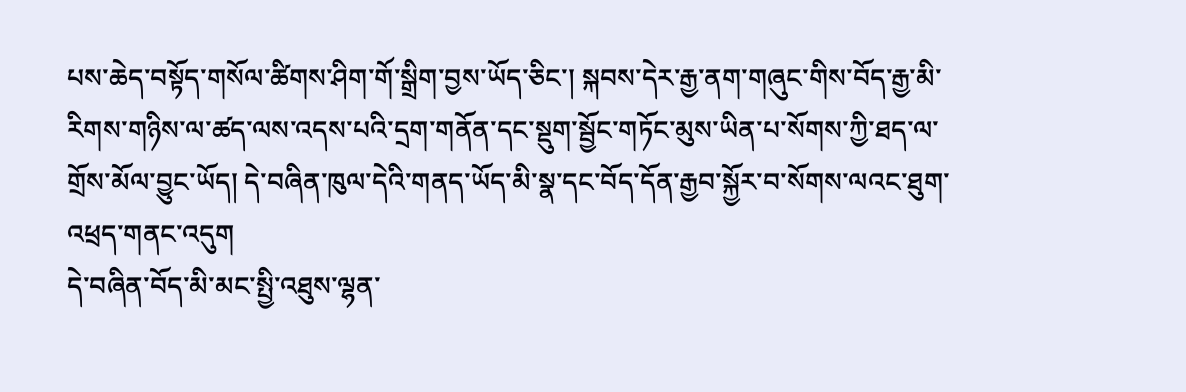པས་ཆེད་བསྟོད་གསོལ་ཚིགས་ཤིག་གོ་སྒྲིག་བྱས་ཡོད་ཅིང་། སྐབས་དེར་རྒྱ་ནག་གཞུང་གིས་བོད་རྒྱ་མི་རིགས་གཉིས་ལ་ཚད་ལས་འདས་པའི་དྲག་གནོན་དང་སྡུག་སྦྱོང་གཏོང་མུས་ཡིན་པ་སོགས་ཀྱི་ཐད་ལ་གྲོས་མོལ་བྱུང་ཡོད། དེ་བཞིན་ཁུལ་དེའི་གནད་ཡོད་མི་སྣ་དང་བོད་དོན་རྒྱབ་སྐྱོར་བ་སོགས་ལའང་ཐུག་འཕྲད་གནང་འདུག
དེ་བཞིན་བོད་མི་མང་སྤྱི་འཐུས་ལྷན་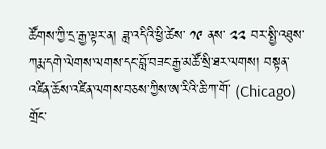ཚོགས་ཀྱི་དྲ་རྒྱ་ལྟར་ན། ཟླ་འདིའི་ཕྱི་ཚེས་ ༡༩ ནས་ ༢༢ བར་སྤྱི་འཐུས་ཀརྨ་དགེ་ལེགས་ལགས་དང་བློ་བཟང་རྒྱ་མཚོ་སྲི་ཐར་ལགས། བསྟན་འཛིན་ཆོས་འཛིན་ལགས་བཅས་ཀྱིས་ཨ་རིའི་ཆི་ཀ་གོ་ (Chicago) གྲོང་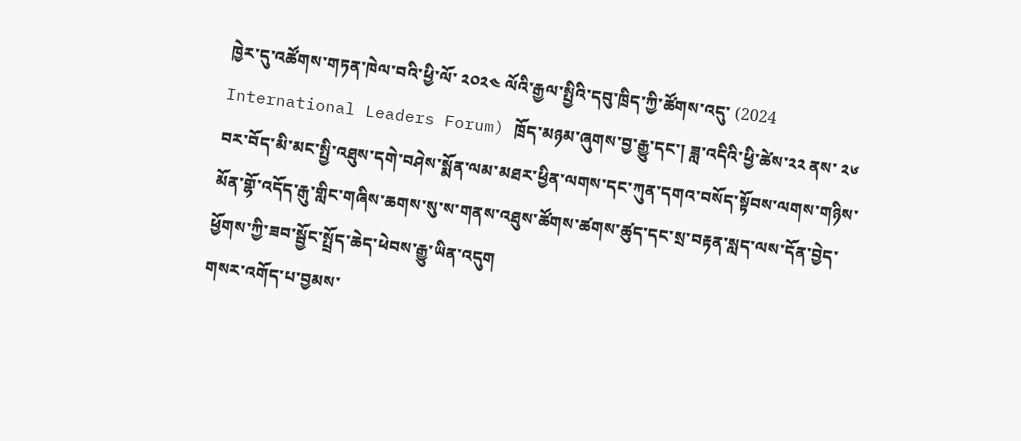ཁྱེར་དུ་འཚོགས་གཏན་ཁེལ་བའི་ཕྱི་ལོ་ ༢༠༢༤ ལོའི་རྒྱལ་སྤྱིའི་དབུ་ཁྲིད་ཀྱི་ཚོགས་འདུ་ (2024 International Leaders Forum) ཁྲོད་མཉམ་ཞུགས་བྱ་རྒྱུ་དང་། ཟླ་འདིའི་ཕྱི་ཚེས་༢༢ ནས་ ༢༦ བར་བོད་མི་མང་སྤྱི་འཐུས་དགེ་བཤེས་སྨོན་ལམ་མཐར་ཕྱིན་ལགས་དང་ཀུན་དགའ་བསོད་སྟོབས་ལགས་གཉིས་མོན་གྷོ་འདོད་རྒུ་གླིང་གཞིས་ཆགས་སུ་ས་གནས་འཐུས་ཚོགས་ཚགས་ཚུད་དང་སྲ་བརྟན་སླད་ལས་དོན་བྱེད་ཕྱོགས་ཀྱི་ཟབ་སྦྱོང་སྤྲོད་ཆེད་ཕེབས་རྒྱུ་ཡིན་འདུག
གསར་འགོད་པ་བྱམས་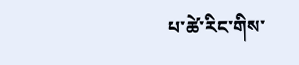པ་ཚེ་རིང་གིས་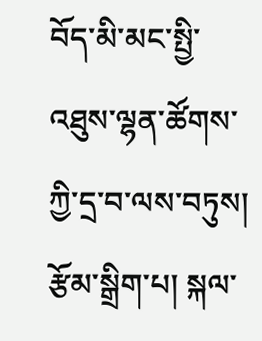བོད་མི་མང་སྤྱི་འཐུས་ལྷན་ཚོགས་ཀྱི་དྲ་བ་ལས་བཏུས།
རྩོམ་སྒྲིག་པ། སྐལ་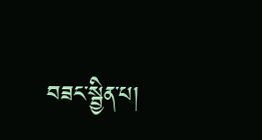བཟང་སྦྱིན་པ།